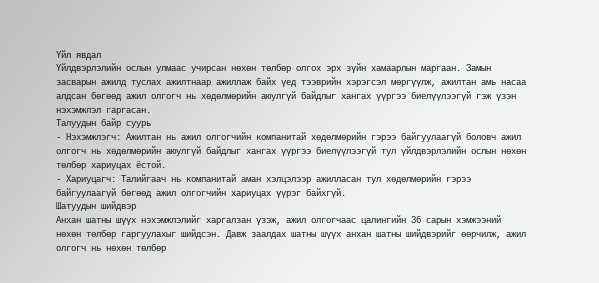Үйл явдал
Үйлдвэрлэлийн ослын улмаас учирсан нөхөн төлбөр олгох эрх зүйн хамаарлын маргаан. Замын засварын ажилд туслах ажилтнаар ажиллаж байх үед тээврийн хэрэгсэл мөргүүлж, ажилтан амь насаа алдсан бөгөөд ажил олгогч нь хөдөлмөрийн аюулгүй байдлыг хангах үүргээ биелүүлээгүй гэж үзэн нэхэмжлэл гаргасан.
Талуудын байр суурь
- Нэхэмжлэгч: Ажилтан нь ажил олгогчийн компанитай хөдөлмөрийн гэрээ байгуулаагүй боловч ажил олгогч нь хөдөлмөрийн аюулгүй байдлыг хангах үүргээ биелүүлээгүй тул үйлдвэрлэлийн ослын нөхөн төлбөр хариуцах ёстой.
- Хариуцагч: Талийгаач нь компанитай аман хэлцэлээр ажилласан тул хөдөлмөрийн гэрээ байгуулаагүй бөгөөд ажил олгогчийн хариуцах үүрэг байхгүй.
Шатуудын шийдвэр
Анхан шатны шүүх нэхэмжлэлийг харгалзан үзэж, ажил олгогчаас цалингийн 36 сарын хэмжээний нөхөн төлбөр гаргуулахыг шийдсэн. Давж заалдах шатны шүүх анхан шатны шийдвэрийг өөрчилж, ажил олгогч нь нөхөн төлбөр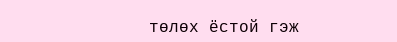төлөх ёстой гэж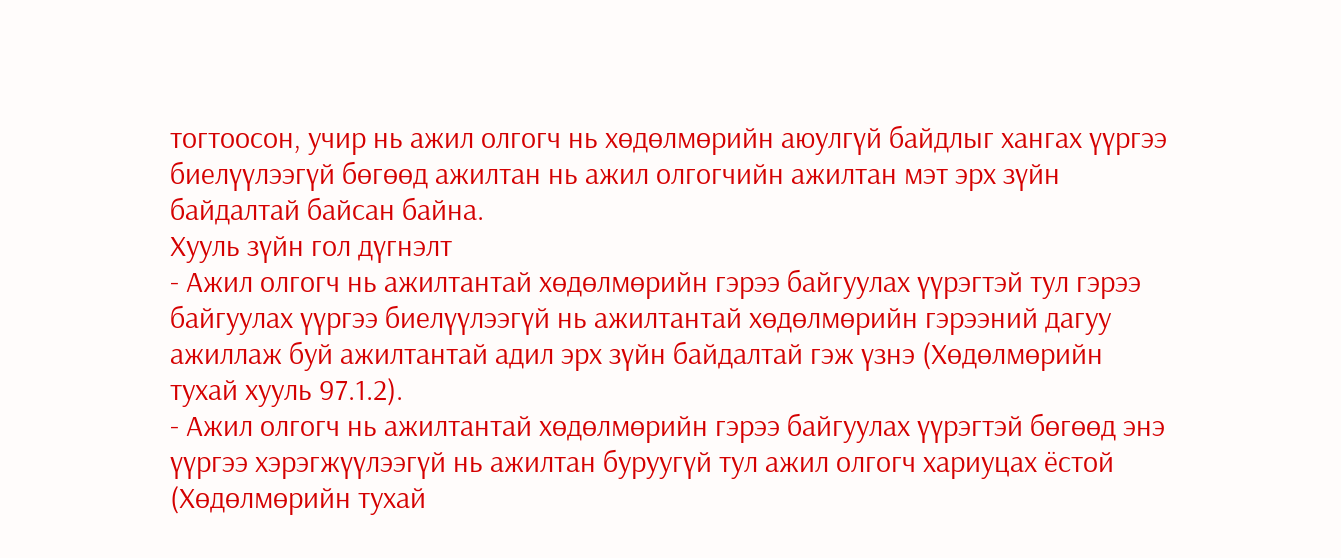тогтоосон, учир нь ажил олгогч нь хөдөлмөрийн аюулгүй байдлыг хангах үүргээ биелүүлээгүй бөгөөд ажилтан нь ажил олгогчийн ажилтан мэт эрх зүйн байдалтай байсан байна.
Хууль зүйн гол дүгнэлт
- Ажил олгогч нь ажилтантай хөдөлмөрийн гэрээ байгуулах үүрэгтэй тул гэрээ байгуулах үүргээ биелүүлээгүй нь ажилтантай хөдөлмөрийн гэрээний дагуу ажиллаж буй ажилтантай адил эрх зүйн байдалтай гэж үзнэ (Хөдөлмөрийн тухай хууль 97.1.2).
- Ажил олгогч нь ажилтантай хөдөлмөрийн гэрээ байгуулах үүрэгтэй бөгөөд энэ үүргээ хэрэгжүүлээгүй нь ажилтан буруугүй тул ажил олгогч хариуцах ёстой (Хөдөлмөрийн тухай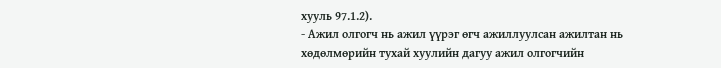хууль 97.1.2).
- Ажил олгогч нь ажил үүрэг өгч ажиллуулсан ажилтан нь хөдөлмөрийн тухай хуулийн дагуу ажил олгогчийн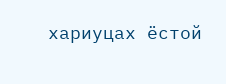хариуцах ёстой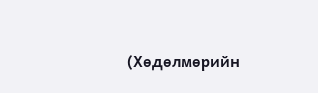(Хөдөлмөрийн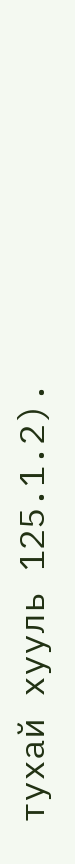тухай хууль 125.1.2).